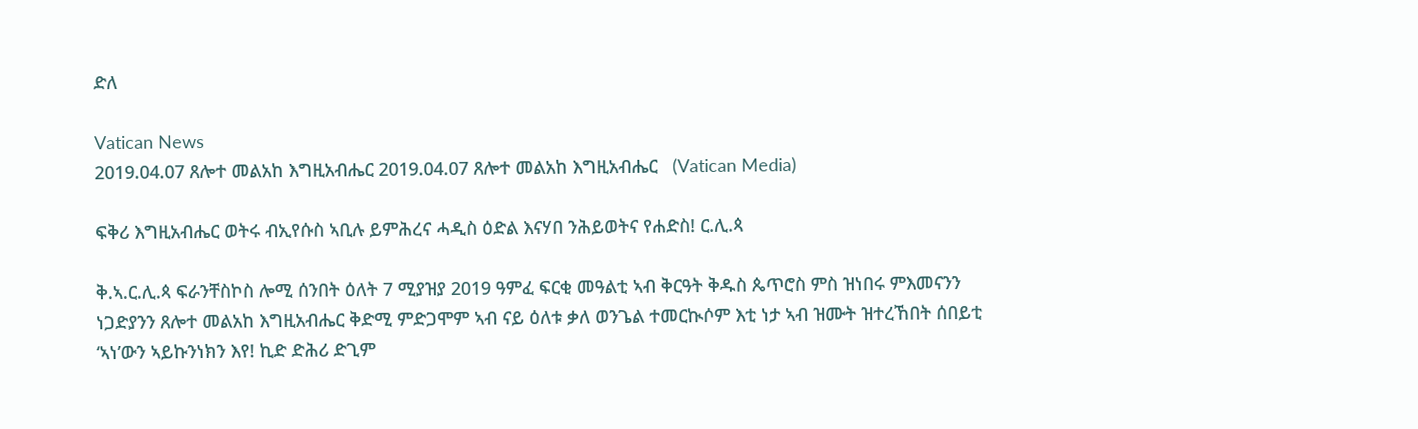ድለ

Vatican News
2019.04.07 ጸሎተ መልአከ እግዚአብሔር 2019.04.07 ጸሎተ መልአከ እግዚአብሔር   (Vatican Media)

ፍቅሪ እግዚአብሔር ወትሩ ብኢየሱስ ኣቢሉ ይምሕረና ሓዲስ ዕድል እናሃበ ንሕይወትና የሐድስ! ር.ሊ.ጳ

ቅ.ኣ.ር.ሊ.ጳ ፍራንቸስኮስ ሎሚ ሰንበት ዕለት 7 ሚያዝያ 2019 ዓምፈ ፍርቂ መዓልቲ ኣብ ቅርዓት ቅዱስ ጴጥሮስ ምስ ዝነበሩ ምእመናንን ነጋድያንን ጸሎተ መልአከ እግዚአብሔር ቅድሚ ምድጋሞም ኣብ ናይ ዕለቱ ቃለ ወንጌል ተመርኲሶም እቲ ነታ ኣብ ዝሙት ዝተረኸበት ሰበይቲ ‘ኣነ’ውን ኣይኩንነክን እየ! ኪድ ድሕሪ ድጊም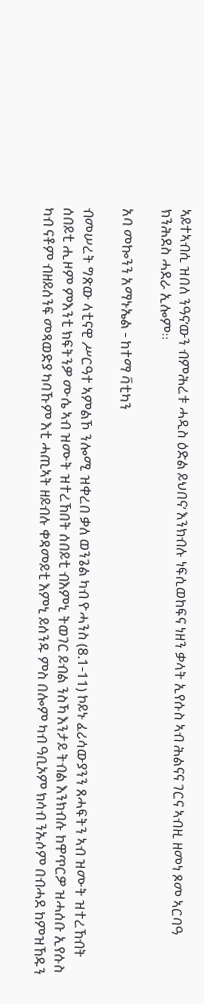ኣይተኣብሲ ዝበለ ንዓና’ውን ብምሕረቱ ሓዲስ ዕድል ይህበና’ እንክብሉ ነፍሲወከፍና ነዘን ቃላት ኢየሱስ ኣብ ሕልናና ገርና ኣብዚ ዘመነ ጾመ ኣርባዓ ክንሕደስ ሓደራ ኢሎም።

አባ መኰንን አማኑኤል - ከተማ ቫቲካን

ብመሠረት ግጽው ላቲናዊ ሥርዓተ ኣምልኾ ንሎሚ ዝቀረበ ቃለ ወንጌል ካብ ዮሓንስ (8.1-11) ኮይኑ ፈሪሳውያንን ጸሓፍትን ኣብ ዝሙት ዝተረኸብት ሰበይቲ ሒዞም ምእንቲ ክፍትንዎ ሙሴ ኣብ ዝሙት ዝተረኸበት ሰበይቲ ብእምኒ ትወገር ይብል ንስኻ እንታይ ትብል እንክብሉ ከዋጥርዎ ዝሓሰቡ ኢየሱስ ካብ ናቶም ብዘይሰንፍ መጻወድያ ካባኹም እቲ ሓጢኣት ዘይብሉ ቀዳመይቲ እምኒ ይሰንዱ ምስ በሎም ካብ ዓቢኦም ክሳብ ንኡሶም በብሓደ ከምዝኸዱን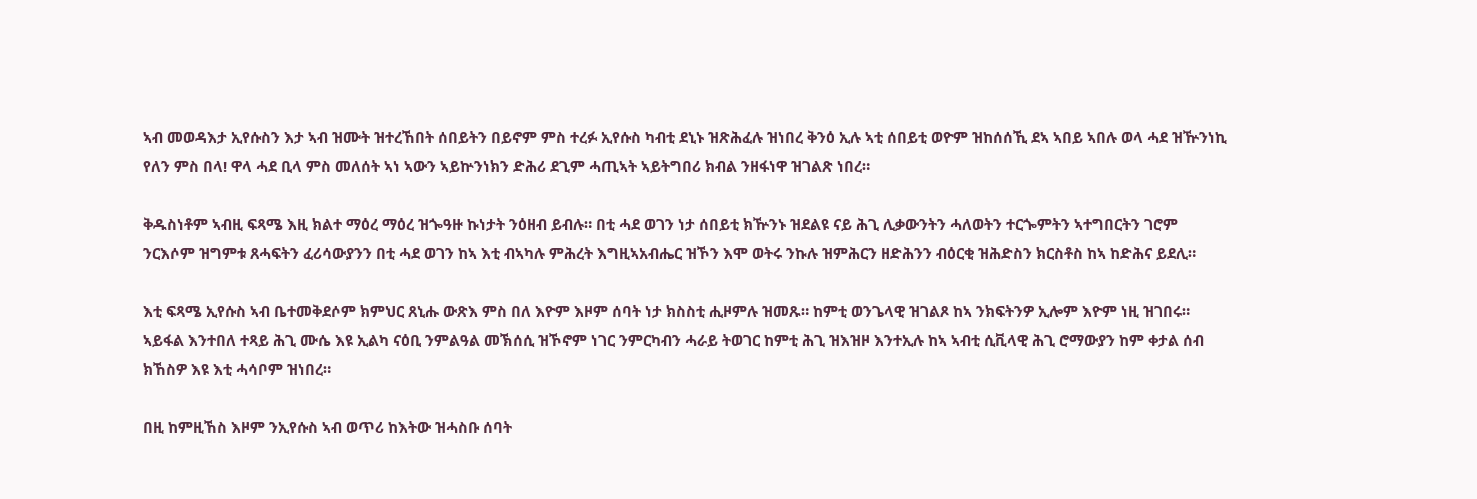ኣብ መወዳእታ ኢየሱስን እታ ኣብ ዝሙት ዝተረኸበት ሰበይትን በይኖም ምስ ተረፉ ኢየሱስ ካብቲ ደኒኑ ዝጽሕፈሉ ዝነበረ ቅንዕ ኢሉ ኣቲ ሰበይቲ ወዮም ዝከሰሰኺ ደኣ ኣበይ ኣበሉ ወላ ሓደ ዝዅንነኪ የለን ምስ በላ! ዋላ ሓደ ቢላ ምስ መለሰት ኣነ ኣውን ኣይኵንነክን ድሕሪ ደጊም ሓጢኣት ኣይትግበሪ ክብል ንዘፋነዋ ዝገልጽ ነበረ።

ቅዱስነቶም ኣብዚ ፍጻሜ እዚ ክልተ ማዕረ ማዕረ ዝጐዓዙ ኩነታት ንዕዘብ ይብሉ። በቲ ሓደ ወገን ነታ ሰበይቲ ክዅንኑ ዝደልዩ ናይ ሕጊ ሊቃውንትን ሓለወትን ተርጐምትን ኣተግበርትን ገሮም ንርእሶም ዝግምቱ ጸሓፍትን ፈሪሳውያንን በቲ ሓደ ወገን ከኣ እቲ ብኣካሉ ምሕረት እግዚኣአብሔር ዝኾን እሞ ወትሩ ንኩሉ ዝምሕርን ዘድሕንን ብዕርቂ ዝሕድስን ክርስቶስ ከኣ ከድሕና ይደሊ።

እቲ ፍጻሜ ኢየሱስ ኣብ ቤተመቅደሶም ክምህር ጸኒሑ ውጽእ ምስ በለ እዮም እዞም ሰባት ነታ ክስስቲ ሒዞምሉ ዝመጹ። ከምቲ ወንጌላዊ ዝገልጾ ከኣ ንክፍትንዎ ኢሎም እዮም ነዚ ዝገበሩ። ኣይፋል እንተበለ ተጻይ ሕጊ ሙሴ እዩ ኢልካ ናዕቢ ንምልዓል መኽሰሲ ዝኾኖም ነገር ንምርካብን ሓራይ ትወገር ከምቲ ሕጊ ዝእዝዞ እንተኢሉ ከኣ ኣብቲ ሲቪላዊ ሕጊ ሮማውያን ከም ቀታል ሰብ ክኸስዎ እዩ እቲ ሓሳቦም ዝነበረ።

በዚ ከምዚኸስ እዞም ንኢየሱስ ኣብ ወጥሪ ከእትው ዝሓስቡ ሰባት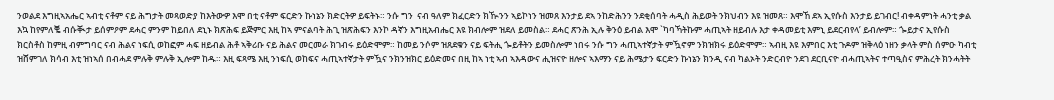ንወልደ እግዚኣአሔር ኣብቲ ናቶም ናይ ሕግታት መጻወድያ ከእትውዎ እሞ በቲ ናቶም ፍርድን ኩነኔን ክድርትዎ ይፍትኑ። ንሱ ግን  ናብ ዓለም ክፈርድን ክዂንን ኣይኮነን ዝመጸ እንታይ ደኣ ንከድሕንን ንደቂሰባት ሓዲስ ሕይወት ንክህብን እዩ ዝመጸ። እሞኸ ደኣ ኢየሱስ እንታይ ይገብር! ብቀዳምነት ሓንቲ ቃል እኳ ከየምለቘ ብሱቚታ ይሰምዖም ደሓር ምንም ከይበለ ደኒኑ ክጽሕፍ ይጅምር እዚ ከኣ ምናልባት ሕጊ ዝጽሕፍን እንኮ ዳኛን እግዚአብሔር እዩ ክብሎም ዝደለ ይመስል። ደሓር ጽንሕ ኢሉ ቅንዕ ይብል እሞ `ካባኻትኩም ሓጢኣት ዘይብሉ እታ ቀዳመይቲ እምኒ ይደርብየላ’ ይብሎም። ጐይታና ኢየሱስ ክርስቶስ ከምዚ ብምግባር ናብ ሕልና ነፍሲ ወከፎም ሓፍ ዘይብል ሕቶ ኣቅሪቡ ናይ ሕልና መርመራ ክገብሩ ይዕድሞም። ከመይ ንሶም ዝጸደቁን ናይ ፍትሒ ጐይቶትን ይመስሎም ነበሩ ንሱ ግን ሓጢኣተኛታት ምዃኖም ንክዝክሩ ይዕድሞም። ኣብዚ እዩ እምበር እቲ ጉዶም ዝቅላዕ ነዘን ቃላት ምስ ሰምዑ ካብቲ ዝሸምገለ ክሳብ እቲ ዝነኣሰ በብሓደ ምሉቅ ምሉቅ ኢሎም ከዱ። እዚ ፍጻሜ እዚ ንነፍሲ ወከፍና ሓጢኣተኛታት ምዃና ንክንዝክር ይዕድመና በዚ ከኣ ነቲ ኣብ ኣእዳውና ሒዝናዮ ዘሎና ኣእማን ናይ ሕሜታን ፍርድን ኩነኔን ክንዲ ናብ ካልኦት ንድርብዮ ንደገ ደርቢናዮ ብሓጢኣትና ተጣዒስና ምሕረት ክንሓትት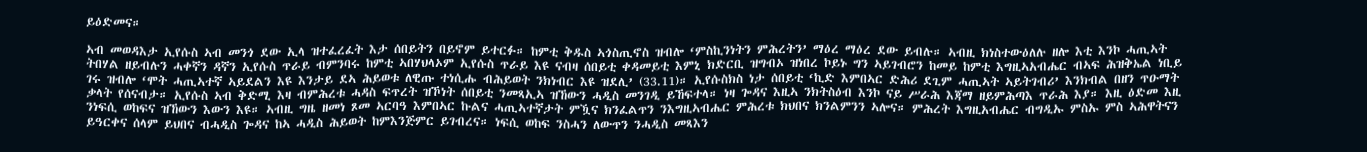ይዕድመና።

ኣብ መወዳእታ ኢየሱስ ኣብ መንጎ ደው ኢላ ዝተፈረፈት እታ ሰበይትን በይኖም ይተርፉ። ከምቲ ቅዱስ ኣጎስጢኖስ ዝብሎ ‘ምስኪንነትን ምሕረትን’ ማዕረ ማዕረ ደው ይብሉ። ኣብዚ ክነስተውዕለሉ ዘሎ እቲ እንኮ ሓጢኣት ትበሃል ዘይብሉን ሓቀኛን ዳኛን ኢየሱስ ጥራይ ብምንባሩ ከምቲ ኣበሃህላኦም ኢየሱስ ጥራይ እዩ ናብዛ ሰበይቲ ቀዳመይቲ እምኒ ክድርቢ ዝግብኦ ዝነበረ ኮይኑ ግን ኣይገብሮን ከመይ ከምቲ እግዚኣአብሔር ብኣፍ ሕዝቅኤል ነቢይ ገሩ ዝብሎ ‘ሞት ሓጢኣተኛ ኣይደልን እዩ እንታይ ደኣ ሕይወቱ ለዊጡ ተነሲሑ ብሕይወት ንክነብር እዩ ዝደሊ’ (33.11)። ኢየሱስክስ ነታ ሰበይቲ ‘ኪድ እምበኣር ድሕሪ ደጊም ሓጢኣት ኣይትገብሪ’ እንክብል በዘን ጥዑማት ቃላት የሰናብታ። ኢየሱስ ኣብ ቅድሚ እዛ ብምሕረቱ ሓዳስ ፍጥረት ዝኾነት ሰበይቲ ንመጻኢኣ ዝኸውን ሓዲስ መንገዲ ይኸፍተላ። ነዛ ጐዳና እዚኣ ንክትስዕብ እንኮ ናይ ሥራሕ እጃማ ዘይምሕጣእ ጥራሕ እያ። እዚ ዕድመ እዚ ንነፍሲ ወከፍና ዝኸውን እውን እዩ። ኣብዚ ግዜ ዘመነ ጾመ ኣርባዓ እምበኣር ኩልና ሓጢኣተኛታት ምዃና ክንፈልጥን ንእግዚኣብሔር ምሕረቱ ክህበና ክንልምንን ኣሎና። ምሕረት እግዚአብሔር ብግዲኡ ምስኡ ምስ ኣሕዋትናን ይዓርቀና ሰላም ይህበና ብሓዲስ ጐዳና ከኣ ሓዲስ ሕይወት ከምእንጅምር ይገብረና። ነፍሲ ወከፍ ንስሓን ለውጥን ንሓዲስ መጻእን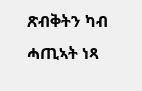ጽብቅትን ካብ ሓጢኣት ነጻ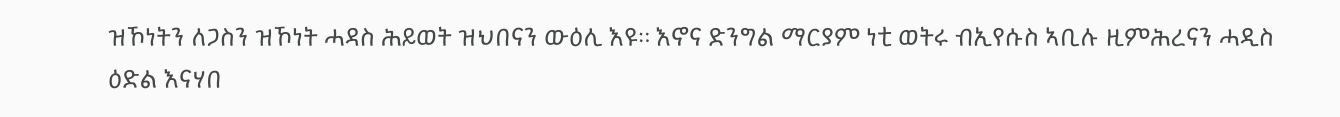ዝኾነትን ለጋስን ዝኾነት ሓዳስ ሕይወት ዝህበናን ውዕሊ እዩ። እኖና ድንግል ማርያም ነቲ ወትሩ ብኢየሱስ ኣቢሉ ዚምሕረናን ሓዲስ ዕድል እናሃበ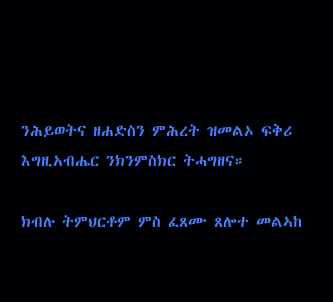ንሕይወትና ዘሐድስን ምሕረት ዝመልኦ ፍቅሪ እግዚአብሔር ንክንምስክር ትሓግዘና።

ክብሉ ትምህርቶም ምስ ፈጸሙ ጸሎተ መልኣከ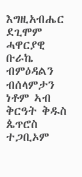እግዚአብሔር ደጊሞም ሓዋርያዊ ቡራኬ ብምዕዳልን ብሰላምታን ነቶም ኣብ ቅርዓት ቅዱስ ጴጥሮስ ተጋቢኦም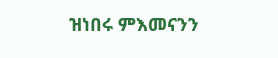ዝነበሩ ምእመናንን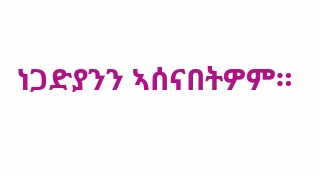ነጋድያንን ኣሰናበትዎም።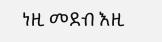ነዚ መደብ እዚ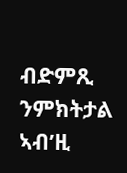ብድምጺ ንምክትታል ኣብ’ዚ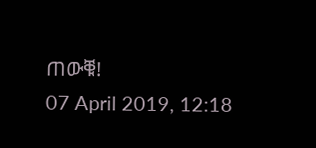ጠውቑ!
07 April 2019, 12:18